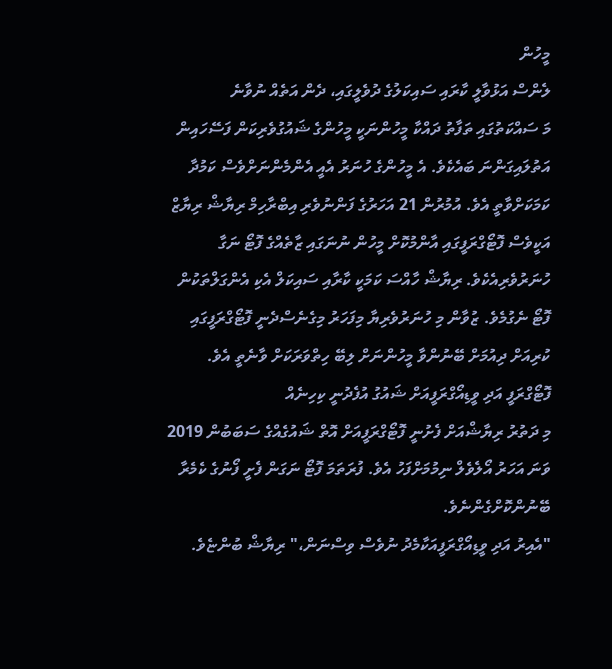މީހުން
ލެންސް އަޅުވާލީ ކާރައި ސައިކަލުގެ ދުވެލީގައި، ދެން އަތެއް ނުވާނެ
މަ ސައްކަތުގައި ތަފާތު ދައްކާ މީހުންނަކީ މީހުންގެ ޝައުގުވެރިކަން ފަސޭހައިން އަތުލައިގަންނަ ބައެކެވެ. އެ މީހުންގެ ހުނަރު އެއީ އެންމެންނަށްވެސް ކަމުދާ ކަމަކަށްވާތީ އެވެ. އުމުރުން 21 އަހަރުގެ ފަންނުވެރި އިބްރާހިމް ރިޔާޝް ރިޔާޒް އަކީވެސް ފޮޓޯގްރަފީގައި އާންމުކޮށް މީހުން ނުނަގައި ޒާތެއްގެ ފޮޓޯ ނަގާ ހުނަރުވެރިއެކެވެ. ރިޔާޝް ހާއްސަ ކަމަކީ ކާރާއި ސައިކަލް އެކި އެންގަލްތަކުން ފޮޓޯ ނެގުމެވެ. ޒުވާން މި ހުނަރުވެރިޔާ މިފަހަރު މިގެނެސްދެނީ ފޮޓޯގްރަފީގައި ކުރިއަށް ދިއުމަށް ބޭނުންވާ މީހުންނަށް ލިބޭ ހިތްވަރަކަށް ވާނެތީ އެވެ.
ފޮޓޯގްރަފީ އަދި ވީޑިއޯގްރަފީއަށް ޝައުގު އުފެދުނީ ކިހިނެއް
މި ދަތުރު ރިޔާޝްއަށް ފެށުނީ ފޮޓޯގްރަފީއަށް އޮތް ޝައުގެއްގެ ސަބަބުން 2019 ވަނަ އަހަރު އޯލެވެލް ނިމުމަށްފަހު އެވެ. ފުރަތަމަ ފޮޓޯ ނަގަން ފެށީ ފޯނުގެ ކެމެރާ ބޭނުންކޮށްގެންނެވެ.
"އެއިރު އަދި ވީޑިއޯގްރަފީއަކާމެދު ނުވެސް ވިސްނަން،" ރިޔާޝް ބުންޏެވެ.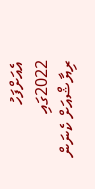އެއަށްފަހު 2022ގައި ރިޔާޝްއަށް ކެނަން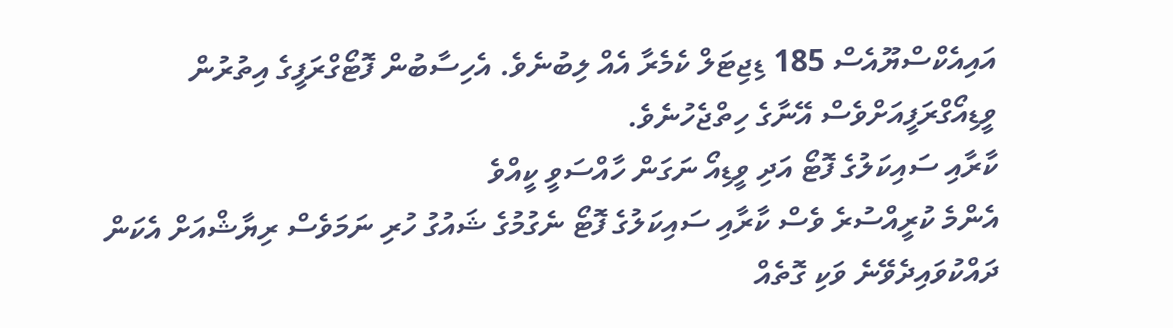އައިއެކްސްޔޫއެސް 185 ޑިޖިޓަލް ކެމެރާ އެއް ލިބުނެވެ. އެހިސާބުން ފޮޓޯގްރަފީގެ އިތުރުން ވީޑިއޯގްރަފީއަށްވެސް އޭނާގެ ހިތްޖެހުނެވެ.
ކާރާއި ސައިކަލުގެ ފޮޓޯ އަދި ވީޑިއޯ ނަގަން ހާއްސަވީ ކީއްވެ
އެންމެ ކުރީއްސުރެ ވެސް ކާރާއި ސައިކަލުގެ ފޮޓޯ ނެގުމުގެ ޝައުގު ހުރި ނަމަވެސް ރިޔާޝްއަށް އެކަން ދައްކުވައިދެވޭނެ ވަކި ގޮތެއް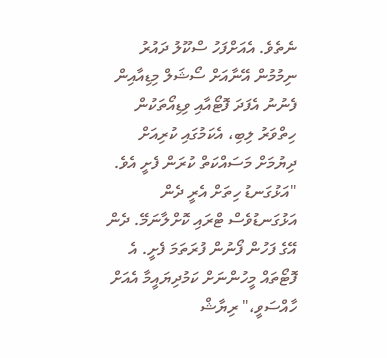ނެތެވެ. އެއަށްފަހު ސްކޫލު ދައުރު ނިމުމުން އޭނާއަށް ސޯޝަލް މިޑިއާއިން ފެނުނު އެފަދަ ފޮޓޯއާއި ވިޑިއޯތަކުން ހިތްވަރު ލިބި، އެކަމުގައި ކުރިއަށް ދިޔުމަށް މަސައްކަތް ކުރަން ފެށީ އެވެ.
"އަޅުގަނޑު ހިތަށް އެރީ ދެން އަޅުގަނޑުވެސް ޓްރައި ކޮށްލާނަމޭ. ދެން އޭގެ ފަހުން ފޯނުން ފުރަތަމަ ފެށީ. އެ ފޮޓޯތައް މީހުންނަށް ކަމުދިޔައީމާ އެއަށް ހާއްސަވީ،" ރިޔާޝް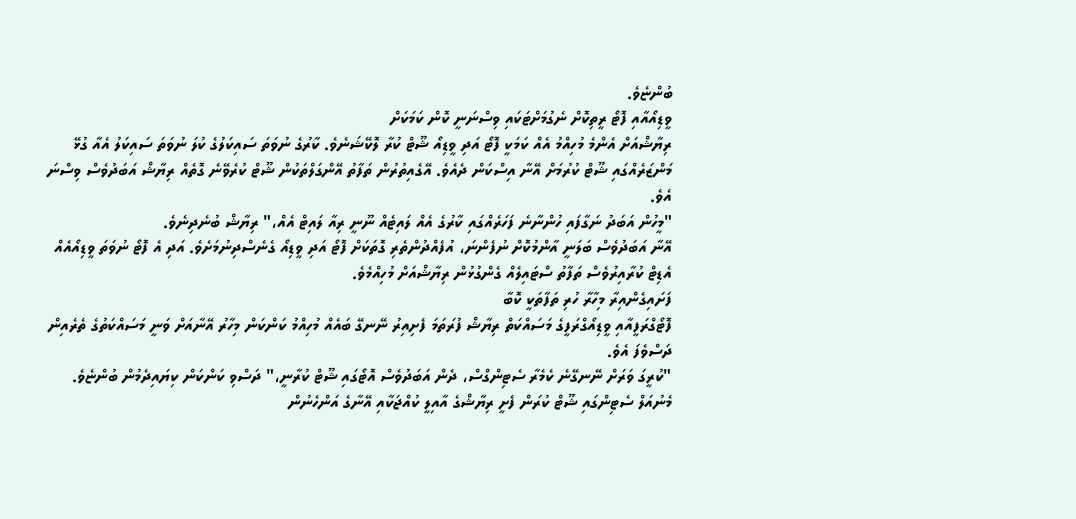ބުންޏެވެ.
ވީޑިއޯއާއި ފޮޓޯ ރީތިކޮށް ނެގުމަށްޓަކައި ވިސްނަނީ ކޮން ކަމަކަށް
ރިޔާޝްއަށް އެންމެ މުހިއްމު އެއް ކަމަކީ ފޮޓޯ އަދި ވީޑިއޯ ޝޫޓް ކުރާ ލޮކޭޝަނެވެ. ކާރުގެ ނުވަތަ ސައިކަލުގެ ކުލަ ނުވަތަ ސައިކަލު އެއާ ގުޅޭ މަންޒަރެއްގައި ޝޫޓް ކުރުމަށް އޭނާ އިސްކަން ދެއެވެ. އޭގެއިތުރުން ތަފާތު އޭންގަލްތަކުން ޝޫޓް ކުރެވޭނެ ގޮތެއް ރިޔާޝް އަބަދުވެސް ވިސްނަ އެވެ.
"މީހުން އަބަދު ނަގާފައި ހުންނާނެ ފަހަރެއްގައި ކާރުގެ އެއް ލައިޓެއް ނޫނީ ރިއާ ލައިޓް އެއް،" ރިޔާޝް ބުނެދިނެވެ.
އޭނާ އަބަދުވެސް ބަލަނީ އާންމުކޮށް ނުފެންނަ، އުފެއްދުންތެރި ގޮތަކަށް ފޮޓޯ އަދި ވީޑިއޯ ގެނެސްދިނުމަށެވެ. އަދި އެ ފޮޓޯ ނުވަތަ ވީޑިއޯއެއް އެޑިޓް ކުރާއިރުވެސް ތަފާތު ސްޓައިލެއް ގެންގުޅުން ރިޔާޝްއަށް މުހިއްމެވެ.
ފަށައިގެންއިރާ މިހާރާ ހުރި ތަފާތަކީ ކޮބާ
ފޮޓޯގްރަފީއާއި ވީޑިއޯގްރަފީގެ މަސައްކަތް ރިޔާޝް ފުރަތަމަ ފެށިއިރު ނޭނގޭ ބައެއް މުހިއްމު ކަންކަން މިހާރު އޭނާއަށް ވަނީ މަސައްކަތުގެ ތެރެއިން ދަސްވެފަ އެވެ.
"ކުރީގަ ވަރަށް ނޭނގޭނެ ކެމެރާ ސެޓިންގްސް، ދެން އަބަދުވެސް އޮޓޯގައި ޝޫޓް ކުރާނީ،" ދަސްވި ކަންކަން ކިޔައިދެމުން ބުންޏެވެ.
މެނުއަލް ސެޓިންގައި ޝޫޓް ކުރަން ފެށީ ރިޔާޝްގެ އާއިލީ ކުއްޖަކާއި އޭނާގެ އަންހެނުން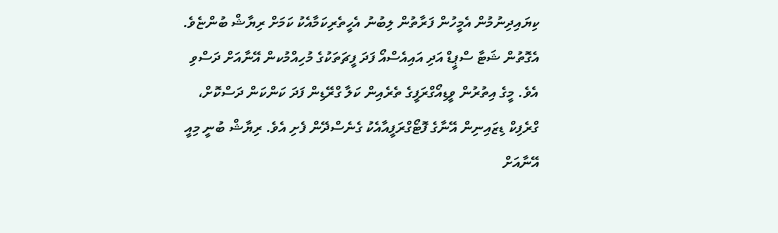ކިޔައިދިނުމުން އެމީހުން ފަރާތުން ލިބުނު އެހީތެރިކަމާއެކު ކަމަށް ރިޔާޝް ބުންޏެވެ. އެގޮތުން ޝަޓާ ސްޕީޑް އަދި އައިއެސްއޯ ފަދަ ފީޗަތަކުގެ މުހިއްމުކން އޭނާއަށް ދަސްވި އެވެ. މީގެ އިތުރުން ވީޑިއޯގްރަފީގެ ތެރެއިން ކަލާ ގްރޭޑިން ފަދަ ކަންކަން ދަސްކޮށް، ގްރެފިކް ޑިޒައިނިން އޭނާގެ ފޮޓޯގްރަފީއާއެކު ގެނެސްދޭން ފެށި އެވެ. ރިޔާޝް ބުނީ މިއީ އޭނާއަށް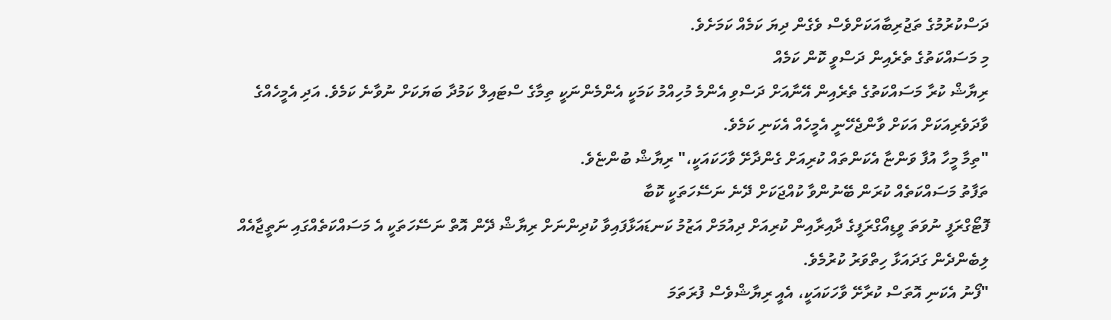ދަސްކުރުމުގެ ތަޖުރިބާއަކަށްވެސް ވެގެން ދިޔަ ކަމެއް ކަމަށެވެ.
މި މަސައްކަތުގެ ތެރެއިން ދަސްވީ ކޮން ކަމެއް
ރިޔާޝް ކުރާ މަސައްކަތުގެ ތެރެއިން އޭނާއަށް ދަސްވި އެންމެ މުހިއްމު ކަމަކީ އެންމެންނަކީ ތިމާގެ ސްޓައިލް ކަމުދާ ބަޔަކަށް ނުވާނެ ކަމެވެ. އަދި އެމީހެއްގެ ވާދަވެރިއަކަށް އަކަށް ވާންޖެހޭނީ އެމީހެއް އެކަނި ކަމެވެ.
"ތިމާ މީހާ އުފާ ވަންޏާ އެކަންތައް ކުރިއަށް ގެންދާށޭ ވާހަކައަކީ،" ރިޔާޝް ބުންޏެވެ.
ތަފާތު މަސައްކަތެއް ކުރަން ބޭނުންވާ ކުއްޖަކަށް ދޭނެ ނަސޭހަތަކީ ކޮބާ
ފޮޓޯގްރަފީ ނުވަތަ ވީޑިއޯގްރަފީގެ ދާއިރާއިން ކުރިއަށް ދިއުމަށް އަޒުމު ކަނޑައަޅާފައިވާ ކުދިންނަށް ރިޔާޝް ދޭން އޮތް ނަސޭހަތަކީ އެ މަސައްކަތެއްގައި ނަތީޖާއެއް ލިބެންދެން ގަދައަޅާ ހިތްވަރު ކުރުމެވެ.
"ފޯނު އެކަނި އޮތަސް ކުރާށޭ ވާހަކައަކީ، އެއީ ރިޔާޝްވެސް ފުރަތަމަ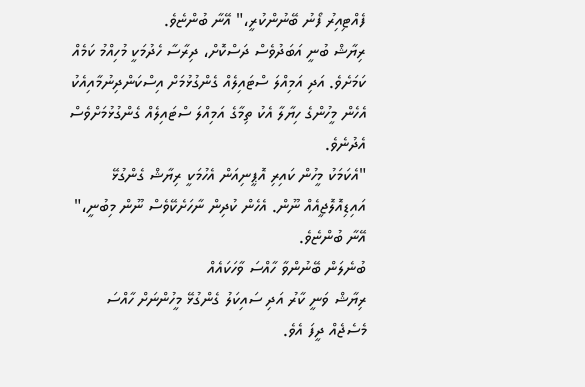ފެއްޓިއިރު ފޯނު ބޭނުންކުރީ،" އޭނާ ބުންޏެވެ.
ރިޔާޝް ބުނީ އަބަދުވެސް ދަސްކޮށް، ދިރާސާ ހެދުމަކީ މުހިއްމު ކަމެއް ކަމަށެވެ. އަދި އަމިއްލަ ސްޓައިލެއް ގެންގުޅުމަށް އިސްކަންދިނުމާއިއެކު އެހެން މީހުންގެ ހިޔާލާ އެކު ތިމާގެ އަމިއްލަ ސްޓައިލެއް ގެންގުޅުމަށްވެސް އެދުނެވެ.
"އެކަމަކު މީހުން ކައިރި އޮޕީނިއަން އެހުމަކީ ރިޔާޝް ގެންގުޅޭ އައިޑިއޮލޮޖީއެއް ނޫން. އެހެން ކުދިން ނާހަށެކޭވެސް ނޫން މިބުނީ،" އޭނާ ބުންޏެވެ.
ބުނެލަން ބޭނުންވާ ހާއްސަ ވާހަކައެއް
ރިޔާޝް ވަނީ ކާރު އަދި ސައިކަލު ގެންގުޅޭ މީހުންނަށް ހާއްސަ މެސެޖެއް ދީފަ އެވެ.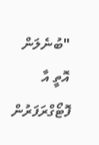"ބުނެލަން އޮތީ އާ ފޮޓޯގްރަފަރުން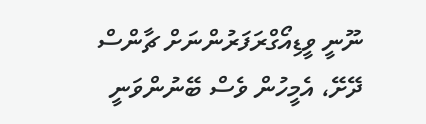ނޫނީ ވީޑިއޯގްރަފަރުންނަށް ޗާންސް ދޭށޭ، އެމީހުން ވެސް ބޭނުންވަނީ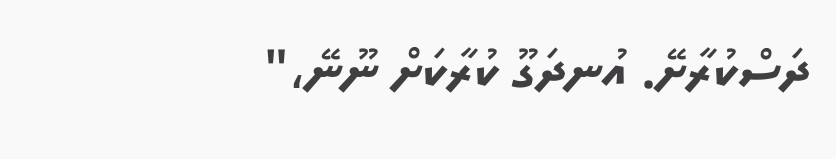ދަސްކުރާށޭ. އުނދަގޫ ކުރާކަށް ނޫނޭ،"